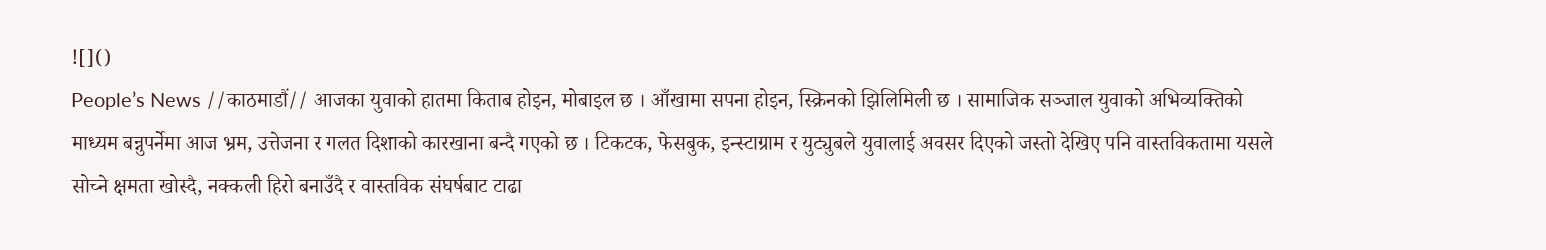![]()
People’s News //काठमाडौं// आजका युवाको हातमा किताब होइन, मोबाइल छ । आँखामा सपना होइन, स्क्रिनको झिलिमिली छ । सामाजिक सञ्जाल युवाको अभिव्यक्तिको माध्यम बन्नुपर्नेमा आज भ्रम, उत्तेजना र गलत दिशाको कारखाना बन्दै गएको छ । टिकटक, फेसबुक, इन्स्टाग्राम र युट्युबले युवालाई अवसर दिएको जस्तो देखिए पनि वास्तविकतामा यसले सोच्ने क्षमता खोस्दै, नक्कली हिरो बनाउँदै र वास्तविक संघर्षबाट टाढा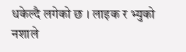धकेल्दै लगेको छ । लाइक र भ्युको नशाले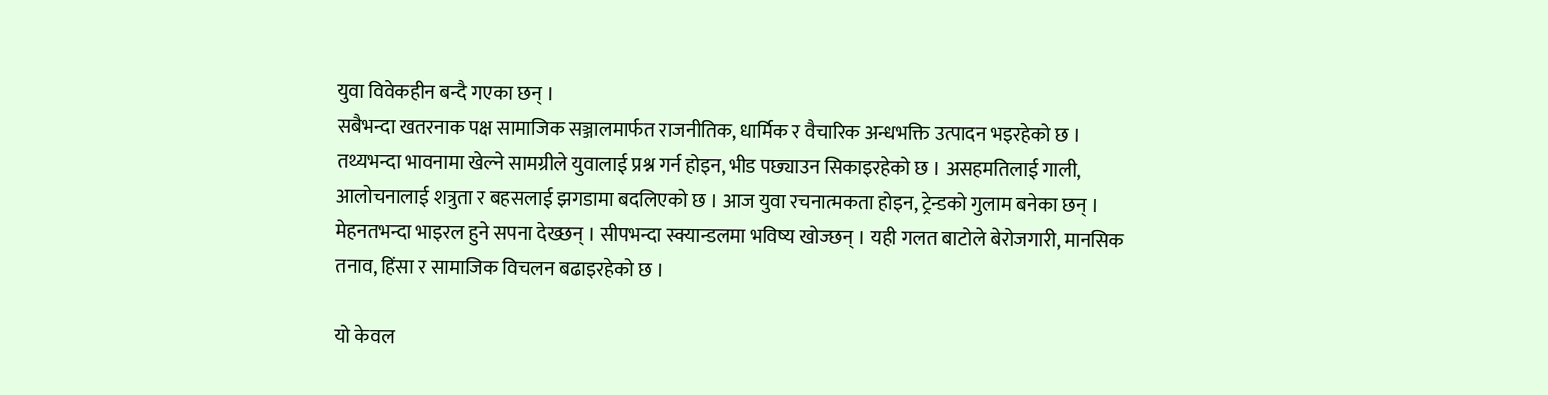युवा विवेकहीन बन्दै गएका छन् ।
सबैभन्दा खतरनाक पक्ष सामाजिक सञ्जालमार्फत राजनीतिक, धार्मिक र वैचारिक अन्धभक्ति उत्पादन भइरहेको छ । तथ्यभन्दा भावनामा खेल्ने सामग्रीले युवालाई प्रश्न गर्न होइन, भीड पछ्याउन सिकाइरहेको छ । असहमतिलाई गाली, आलोचनालाई शत्रुता र बहसलाई झगडामा बदलिएको छ । आज युवा रचनात्मकता होइन, ट्रेन्डको गुलाम बनेका छन् । मेहनतभन्दा भाइरल हुने सपना देख्छन् । सीपभन्दा स्क्यान्डलमा भविष्य खोज्छन् । यही गलत बाटोले बेरोजगारी, मानसिक तनाव, हिंसा र सामाजिक विचलन बढाइरहेको छ ।

यो केवल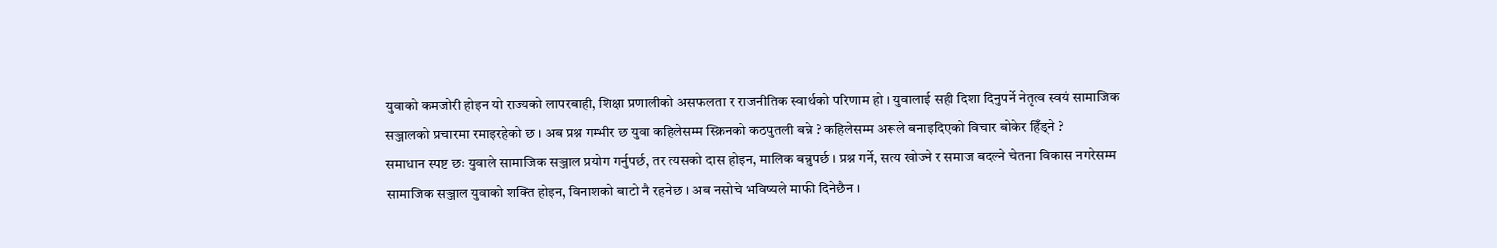युवाको कमजोरी होइन यो राज्यको लापरबाही, शिक्षा प्रणालीको असफलता र राजनीतिक स्वार्थको परिणाम हो । युवालाई सही दिशा दिनुपर्ने नेतृत्व स्वयं सामाजिक सञ्जालको प्रचारमा रमाइरहेको छ । अब प्रश्न गम्भीर छ युवा कहिलेसम्म स्क्रिनको कठपुतली बन्ने ? कहिलेसम्म अरूले बनाइदिएको विचार बोकेर हिँड्ने ?
समाधान स्पष्ट छः युवाले सामाजिक सञ्जाल प्रयोग गर्नुपर्छ, तर त्यसको दास होइन, मालिक बन्नुपर्छ । प्रश्न गर्ने, सत्य खोज्ने र समाज बदल्ने चेतना विकास नगरेसम्म सामाजिक सञ्जाल युवाको शक्ति होइन, विनाशको बाटो नै रहनेछ । अब नसोचे भविष्यले माफी दिनेछैन ।